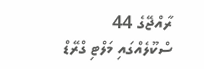ރާއްޖޭގެ 44 ސްކޫލެއްގައި މަލްޓި ގްރޭޑް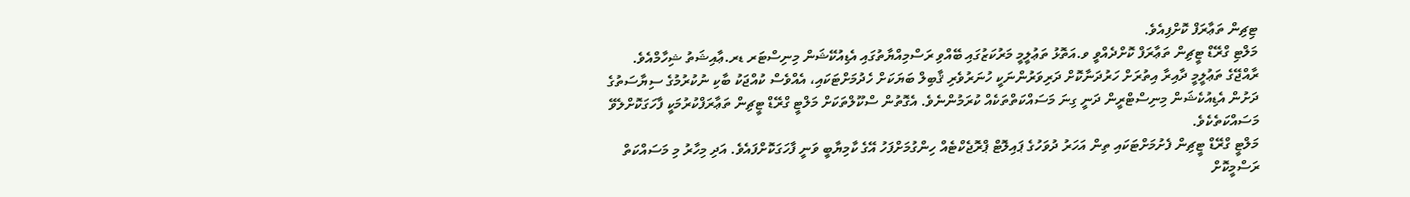ޓިޗިން ތަޢާރަފް ކޮށްފިއެވެ.
މަލްޓި ގްރޭޑް ޓީޗިން ތަޢާރަފް ކޮށްދެއްވީ ވ.އަތޮޅު ތަޢުލީމީ މަރުކަޒުގައި ބޭއްވި ރަސްމިއްޔާތުގައި އެޑިއުކޭޝަން މިނިސްޓަރ ޑރ.ޢާއިޝަތު ޝިހާމްއެވެ.
ރާއްޖޭގެ ތަޢުލީމީ ދާއިރާ އިތުރަށް ހަރުދަނާކޮށް ދަރިވަރުންނަކީ ހުނަރުވެރި ޤާބިލް ބަޔަކަށް ހެދުމަށްޓަކައި، އެއްވެސް ކުއްޖަކު ބާކި ނުކުރުމުގެ ސިޔާސަތުގެ ދަށުން އެޑިއުކެޝަން މިނިސްޓްރީން ދަނީ ގިނަ މަސައްކަތްތަކެއް ކުރަމުންނެވެ. އެގޮތުން ސްކޫލްތަކަށް މަލްޓީ ގްރޭޑް ޓީޗިން ތަޢާރަފްކުރުމަކީ ފާހަގަކޮށްލެވޭ މަސައްކަތެކެވެ.
މަލްޓީ ގްރޭޑް ޓީޗިން ފެށުމަށްޓަކައި ތިން އަހަރު ދުވަހުގެ ޕައިލޮޓް ޕްރޮޖެކްޓެއް ހިންގުމަށްފަހު އޭގެ ކާމިޔާބީ ވަނީ ފާހަގަކޮށްފައެވެ. އަދި މިހާރު މި މަސައްކަތް ރަސްމީކޮށް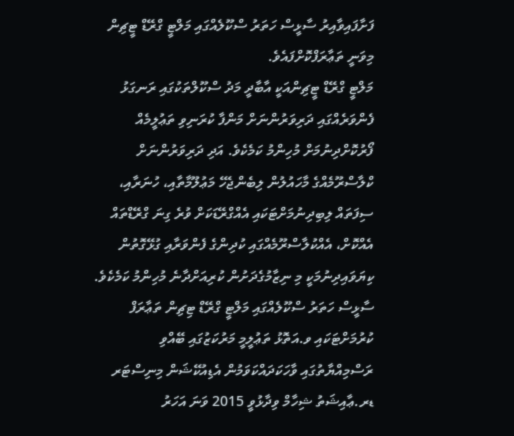ފަށާފައިވާއިރު ސާޅީސް ހަތަރު ސްކޫލެއްގައި މަލްޓީ ގްރޭޑް ޓީޗިން މިވަނީ ތަޢާރަފްކޮށްފައެވެ.
މަލްޓީ ގްރޭޑް ޓީޗިންއަކީ އާބާދީ މަދު ސްކޫލްތަކުގައި ރަނގަޅު ފެންވަރެއްގައި ދަރިވަރުންނަށް މަންފާ ކުރަނިވި ތަޢުލީމެއް ފޯރުކޮށްދިނުމަށް މުހިންމު ކަމެކެވެ. އަދި ދަރިވަރުންނަށް ކްލާސްރޫމެއްގެ މާހައުލުން ލިބެންޖެހޭ މަޢުލޫމާތާއި، ހުނަރާއި، ސިފަތައް ލިބިދިނުމަށްޓަކައި އެއްގްރޭޑަކަށް ވުރެ ގިނަ ގްރޭޑްތައް އެއްކޮށް، އެއްކުލާސްރޫމެއްގައި ކުދިންގެ ފެންވަރާއި ގުޅޭގޮތުން ކިޔަވައިދިނުމަކީ މި ނިޒާމުގެދަށުން ކުރިއަށްދާނެ މުހިންމު ކަމެކެވެ.
ސާޅީސް ހަތަރު ސްކޫލެއްގައި މަލްޓީ ގްރޭޑް ޓިޗިން ތަޢާރަފް ކުރުމަށްޓަކައި ވ.އަތޮޅު ތަޢުލީމީ މަރުކަޒުގައި ބޭއްވި ރަސްމިއްޔާތުގައި ވާހަކަދައްކަވަމުން އެޑިއުކޭޝަން މިނިސްޓަރ ޑރ.ޢާއިޝަތު ޝިހާމް ވިދާޅުވީ 2015 ވަނަ އަހަރު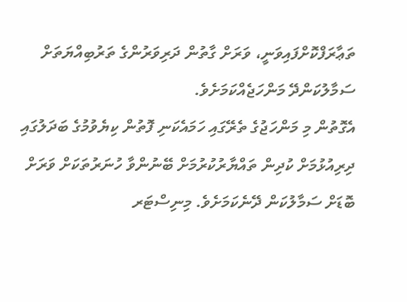ތަޢާރަފްކޮށްފައިވަނީ، ވަރަށް ގާތުން ދަރިވަރުންގެ ތަރުބިއްޔަތަށް ސަމާލުކަންދޭ މަންހަޖެއްކަމަށެވެ.
އެގޮތުން މި މަންހަޖުގެ ތެރޭގައި ހަމައެކަނި ފޮތުން ކިޔެވުމުގެ ބަދަލުގައި ދިރިއުޅުމަށް ކުދިން ތައްޔާރުކުރުމަށް ބޭނުންވާ ހުނަރުތަކަށް ވަރަށް ބޮޑަށް ސަމާލުކަން ދޭނެކަމަށެވެ. މިނިސްޓަރ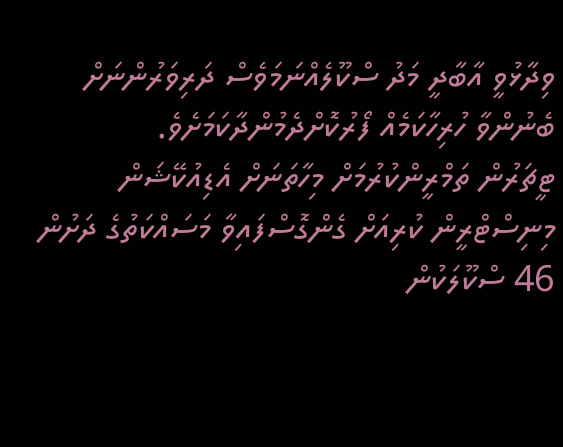ވިދާޅުވީ އާބާދީ މަދު ސްކޫލެއްނަމަވެސް ދަރިވަރުންނަށް ބެނުންވާ ހުރިހާކަމެއް ފޯރުކޮށްދެމުންދާކަމަށެވެ.
ޓީޗަރުން ތަމްރީންކުރުމަށް މިހާތަނަށް އެޑިއުކޭޝަން މިނިސްޓްރީން ކުރިއަށް ގެންގޮސްފައިވާ މަސައްކަތުގެ ދަށުން 46 ސްކޫލަކުން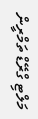މަލްޓި ގްރޭޑް ތަމްރީން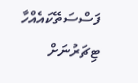ފަސްސަތޭކައެއްހާ ޓިޗަރުނަށް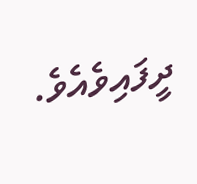ދީފައިވެއެވެ.